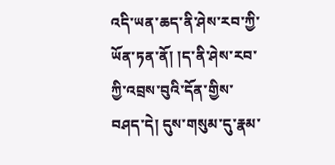འདི་ཡན་ཆད་ནི་ཤེས་རབ་ཀྱི་ཡོན་ཏན་ནོ། །ད་ནི་ཤེས་རབ་ཀྱི་འབྲས་བུའི་དོན་གྱིས་བཤད་དེ། དུས་གསུམ་དུ་རྣམ་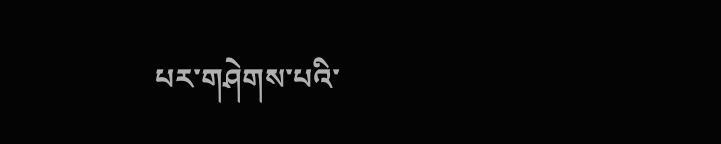པར་གཤེགས་པའི་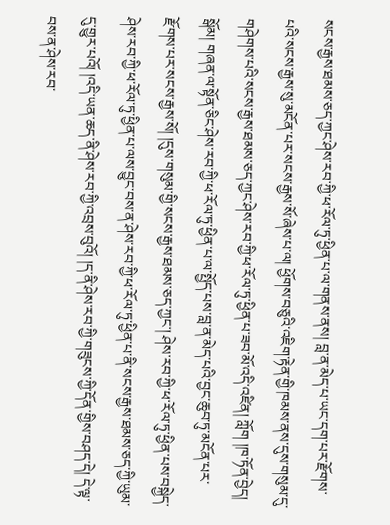སངས་རྒྱས་ཐམས་ཅད་ཀྱང་ཤེས་རབ་ཀྱི་ཕ་རོལ་ཏུ་ཕྱིན་པ་ལ་གནས་ནས། བླ་ན་མེད་པ་ཡང་དག་པར་རྫོགས་པའི་སངས་རྒྱས་སུ་མངོན་པར་སངས་རྒྱས་སོ་ཞེས་པ་ལ། ཕྱོགས་བཅུའི་འཇིག་རྟེན་གྱི་ཁམས་ནས་དུས་གསུམ་དུ་གཤེགས་པའི་སངས་རྒྱས་ཐམས་ཅད་ཀྱང་ཤེས་རབ་ཀྱི་ཕ་རོལ་ཏུ་ཕྱིན་པ་ཟབ་མོ་འདི་འཛིན། ཀློག །ཁ་ཏོན་བྱེད། སྒོམ། གཞན་ལ་སྟོན་ཅིང་ཤེས་རབ་ཀྱི་ཕ་རོལ་ཏུ་ཕྱིན་པ་ལ་སྤྱོད་པས་བླ་ན་མེད་པའི་བྱང་ཆུབ་ཏུ་མངོན་པར་རྫོགས་པར་སངས་རྒྱས་སོ། །དུས་གསུམ་གྱི་སངས་རྒྱས་ཐམས་ཅད་ཀྱང་། ཤེས་རབ་ཀྱི་ཕ་རོལ་ཏུ་ཕྱིན་པས་བསྐྱེད་ཤེས་རབ་ཀྱི་ཕ་རོལ་ཏུ་ཕྱིན་པ་ལས་བྱུང་བས་ན་ཤེས་རབ་ཀྱི་ཕ་རོལ་ཏུ་ཕྱིན་པ་ནི་སངས་རྒྱས་ཐམས་ཅད་ཀྱི་ཡུམ་དུ་གྱུར་པའོ། །འདི་ཡན་ཆད་ནི་ཤེས་རབ་ཀྱི་འབྲས་བུའོ། །ད་ནི་ཤེས་རབ་ཀྱི་གཟུངས་ཀྱི་དོན་གྱིས་བཤད་དེ། དེ་ལྟ་བས་ན་ཤེས་རབ་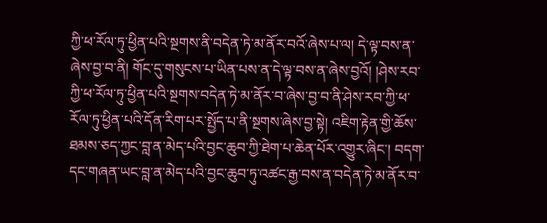ཀྱི་ཕ་རོལ་ཏུ་ཕྱིན་པའི་སྔགས་ནི་བདེན་ཏེ་མ་ནོར་བའོ་ཞེས་པ་ལ། དེ་ལྟ་བས་ན་ཞེས་བྱ་བ་ནི། གོང་དུ་གསུངས་པ་ཡིན་པས་ན་དེ་ལྟ་བས་ན་ཞེས་བྱའོ། །ཤེས་རབ་ཀྱི་ཕ་རོལ་ཏུ་ཕྱིན་པའི་སྔགས་བདེན་ཏེ་མ་ནོར་བ་ཞེས་བྱ་བ་ནི་ཤེས་རབ་ཀྱི་ཕ་རོལ་ཏུ་ཕྱིན་པའི་དོན་རིག་པར་སྤྱོད་པ་ནི་སྔགས་ཞེས་བྱ་སྟེ། འཇིག་རྟེན་གྱི་ཆོས་ཐམས་ཅད་ཀྱང་བླ་ན་མེད་པའི་བྱང་ཆུབ་ཀྱི་ཐེག་པ་ཆེན་པོར་འགྱུར་ཞིང་། བདག་དང་གཞན་ཡང་བླ་ན་མེད་པའི་བྱང་ཆུབ་ཏུ་འཚང་རྒྱ་བས་ན་བདེན་ཏེ་མ་ནོར་བ་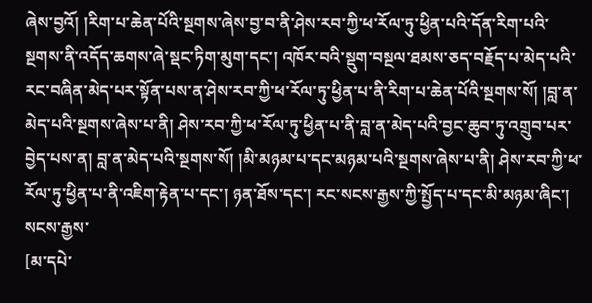ཞེས་བྱའོ། །རིག་པ་ཆེན་པོའི་སྔགས་ཞེས་བྱ་བ་ནི་ཤེས་རབ་ཀྱི་ཕ་རོལ་ཏུ་ཕྱིན་པའི་དོན་རིག་པའི་སྔགས་ནི་འདོད་ཆགས་ཞེ་སྡང་ཏིག་མུག་དང་། འཁོར་བའི་སྡུག་བསྔལ་ཐམས་ཅད་བརྗོད་པ་མེད་པའི་རང་བཞིན་མེད་པར་སྟོན་པས་ན་ཤེས་རབ་ཀྱི་ཕ་རོལ་ཏུ་ཕྱིན་པ་ནི་རིག་པ་ཆེན་པོའི་སྔགས་སོ། །བླ་ན་མེད་པའི་སྔགས་ཞེས་པ་ནི། ཤེས་རབ་ཀྱི་ཕ་རོལ་ཏུ་ཕྱིན་པ་ནི་བླ་ན་མེད་པའི་བྱང་ཆུབ་ཏུ་འགྲུབ་པར་བྱེད་པས་ན། བླ་ན་མེད་པའི་སྔགས་སོ། །མི་མཉམ་པ་དང་མཉམ་པའི་སྔགས་ཞེས་པ་ནི། ཤེས་རབ་ཀྱི་ཕ་རོལ་ཏུ་ཕྱིན་པ་ནི་འཇིག་རྟེན་པ་དང་། ཉན་ཐོས་དང་། རང་སངས་རྒྱས་ཀྱི་སྤྱོད་པ་དང་མི་མཉམ་ཞིང་། སངས་རྒྱས་
[མ་དཔེ་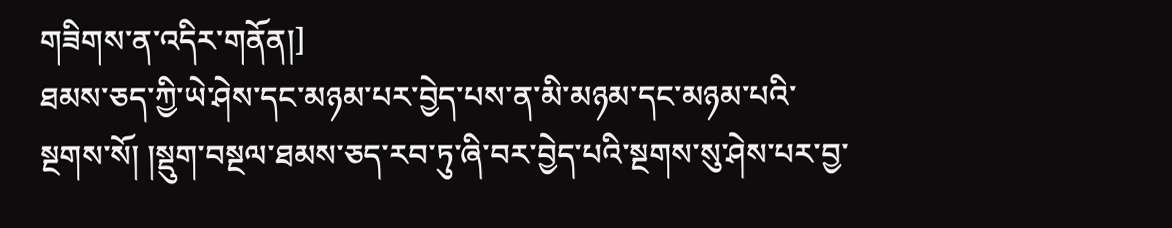གཟིགས་ན་འདིར་གནོན།]
ཐམས་ཅད་ཀྱི་ཡེ་ཤེས་དང་མཉམ་པར་བྱེད་པས་ན་མི་མཉམ་དང་མཉམ་པའི་སྔགས་སོ། །སྡུག་བསྔལ་ཐམས་ཅད་རབ་ཏུ་ཞི་བར་བྱེད་པའི་སྔགས་སུ་ཤེས་པར་བྱ་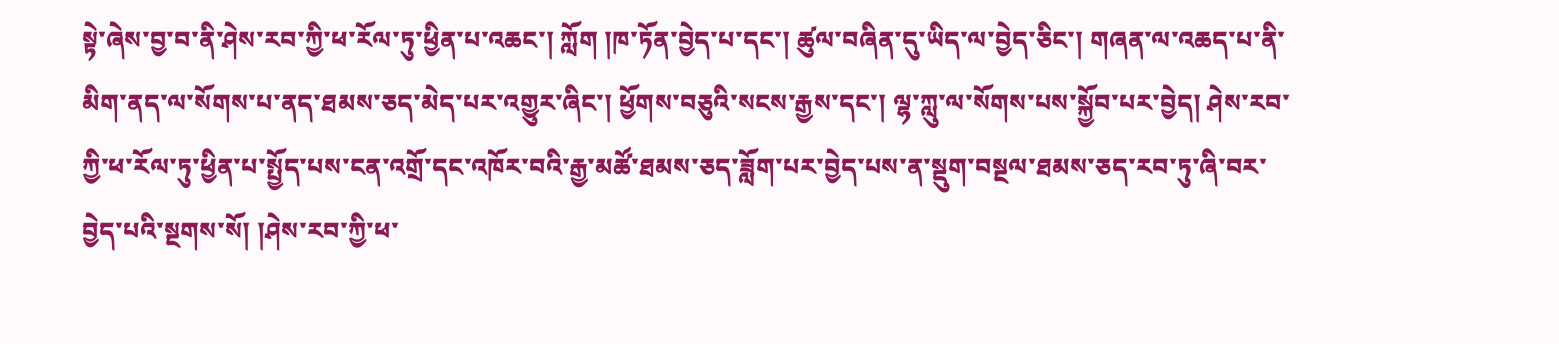སྟེ་ཞེས་བྱ་བ་ནི་ཤེས་རབ་ཀྱི་ཕ་རོལ་ཏུ་ཕྱིན་པ་འཆང་། ཀློག །ཁ་ཏོན་བྱེད་པ་དང་། ཚུལ་བཞིན་དུ་ཡིད་ལ་བྱེད་ཅིང་། གཞན་ལ་འཆད་པ་ནི་མིག་ནད་ལ་སོགས་པ་ནད་ཐམས་ཅད་མེད་པར་འགྱུར་ཞིང་། ཕྱོགས་བཅུའི་སངས་རྒྱས་དང་། ལྷ་ཀླུ་ལ་སོགས་པས་སྐྱོབ་པར་བྱེད། ཤེས་རབ་ཀྱི་ཕ་རོལ་ཏུ་ཕྱིན་པ་སྤྱོད་པས་ངན་འགྲོ་དང་འཁོར་བའི་རྒྱ་མཚོ་ཐམས་ཅད་ཟློག་པར་བྱེད་པས་ན་སྡུག་བསྔལ་ཐམས་ཅད་རབ་ཏུ་ཞི་བར་བྱེད་པའི་སྔགས་སོ། །ཤེས་རབ་ཀྱི་ཕ་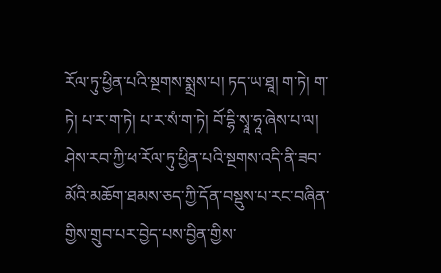རོལ་ཏུ་ཕྱིན་པའི་སྔགས་སྨྲས་པ། ཏད་ཡ་ཐཱ། ག་ཏེ། ག་ཏེ། པ་ར་ག་ཏེ། པ་ར་སཾ་ག་ཏེ། བོ་དྷི་སྭཱ་ཧཱ་ཞེས་པ་ལ། ཤེས་རབ་ཀྱི་ཕ་རོལ་ཏུ་ཕྱིན་པའི་སྔགས་འདི་ནི་ཟབ་མོའི་མཆོག་ཐམས་ཅད་ཀྱི་དོན་བསྡུས་པ་རང་བཞིན་གྱིས་གྲུབ་པར་བྱེད་པས་བྱིན་གྱིས་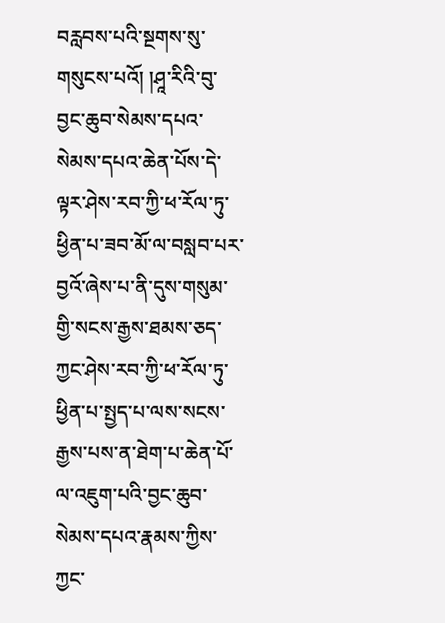བརླབས་པའི་སྔགས་སུ་གསུངས་པའོ། །ཤཱ་རིའི་བུ་བྱང་ཆུབ་སེམས་དཔའ་སེམས་དཔའ་ཆེན་པོས་དེ་ལྟར་ཤེས་རབ་ཀྱི་ཕ་རོལ་ཏུ་ཕྱིན་པ་ཟབ་མོ་ལ་བསླབ་པར་བྱའོ་ཞེས་པ་ནི་དུས་གསུམ་གྱི་སངས་རྒྱས་ཐམས་ཅད་ཀྱང་ཤེས་རབ་ཀྱི་ཕ་རོལ་ཏུ་ཕྱིན་པ་སྤྱད་པ་ལས་སངས་རྒྱས་པས་ན་ཐེག་པ་ཆེན་པོ་ལ་འཇུག་པའི་བྱང་ཆུབ་སེམས་དཔའ་རྣམས་ཀྱིས་ཀྱང་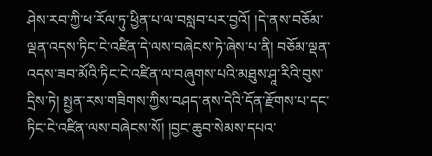ཤེས་རབ་ཀྱི་ཕ་རོལ་ཏུ་ཕྱིན་པ་ལ་བསླབ་པར་བྱའོ། །དེ་ནས་བཅོམ་ལྡན་འདས་ཏིང་ངེ་འཛིན་དེ་ལས་བཞེངས་ཏེ་ཞེས་པ་ནི། བཅོམ་ལྡན་འདས་ཟབ་མོའི་ཏིང་ངེ་འཛིན་ལ་བཞུགས་པའི་མཐུས་ཤཱ་རིའི་བུས་དྲིས་ཏེ། སྤྱན་རས་གཟིགས་ཀྱིས་བཤད་ནས་དེའི་དོན་རྫོགས་པ་དང་ཏིང་ངེ་འཛིན་ལས་བཞེངས་སོ། །བྱང་ཆུབ་སེམས་དཔའ་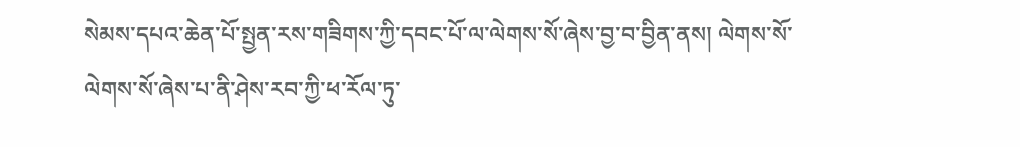སེམས་དཔའ་ཆེན་པོ་སྤྱན་རས་གཟིགས་ཀྱི་དབང་པོ་ལ་ལེགས་སོ་ཞེས་བྱ་བ་བྱིན་ནས། ལེགས་སོ་ལེགས་སོ་ཞེས་པ་ནི་ཤེས་རབ་ཀྱི་ཕ་རོལ་ཏུ་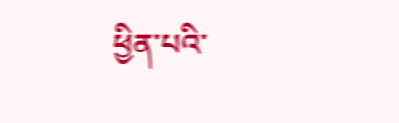ཕྱིན་པའི་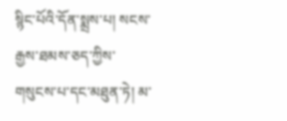སྙིང་པོའི་དོན་སྨྲས་པ། སངས་རྒྱས་ཐམས་ཅད་ཀྱིས་གསུངས་པ་དང་མཐུན་ཏེ། མ་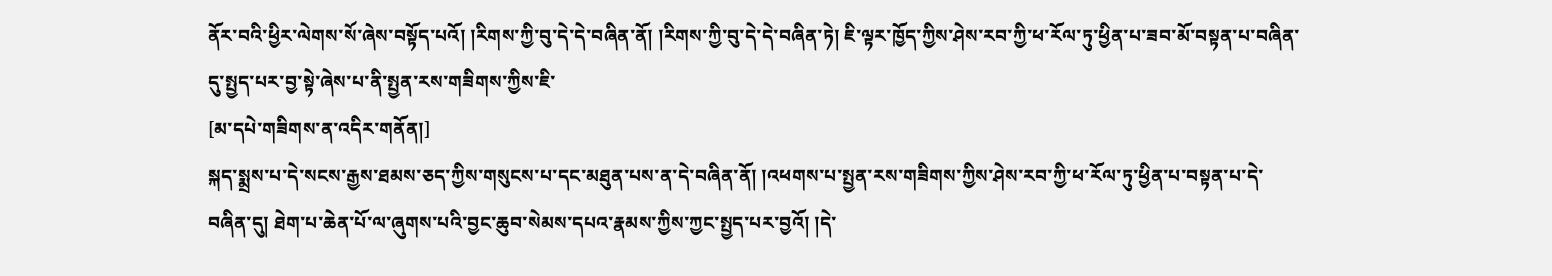ནོར་བའི་ཕྱིར་ལེགས་སོ་ཞེས་བསྟོད་པའོ། །རིགས་ཀྱི་བུ་དེ་དེ་བཞིན་ནོ། །རིགས་ཀྱི་བུ་དེ་དེ་བཞིན་ཏེ། ཇི་ལྟར་ཁྱོད་ཀྱིས་ཤེས་རབ་ཀྱི་ཕ་རོལ་ཏུ་ཕྱིན་པ་ཟབ་མོ་བསྟན་པ་བཞིན་དུ་སྤྱད་པར་བྱ་སྟེ་ཞེས་པ་ནི་སྤྱན་རས་གཟིགས་ཀྱིས་ཇི་
[མ་དཔེ་གཟིགས་ན་འདིར་གནོན།]
སྐད་སྨྲས་པ་དེ་སངས་རྒྱས་ཐམས་ཅད་ཀྱིས་གསུངས་པ་དང་མཐུན་པས་ན་དེ་བཞིན་ནོ། །འཕགས་པ་སྤྱན་རས་གཟིགས་ཀྱིས་ཤེས་རབ་ཀྱི་ཕ་རོལ་ཏུ་ཕྱིན་པ་བསྟན་པ་དེ་བཞིན་དུ། ཐེག་པ་ཆེན་པོ་ལ་ཞུགས་པའི་བྱང་ཆུབ་སེམས་དཔའ་རྣམས་ཀྱིས་ཀྱང་སྤྱད་པར་བྱའོ། །དེ་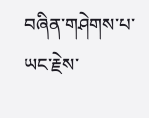བཞིན་གཤེགས་པ་ཡང་རྗེས་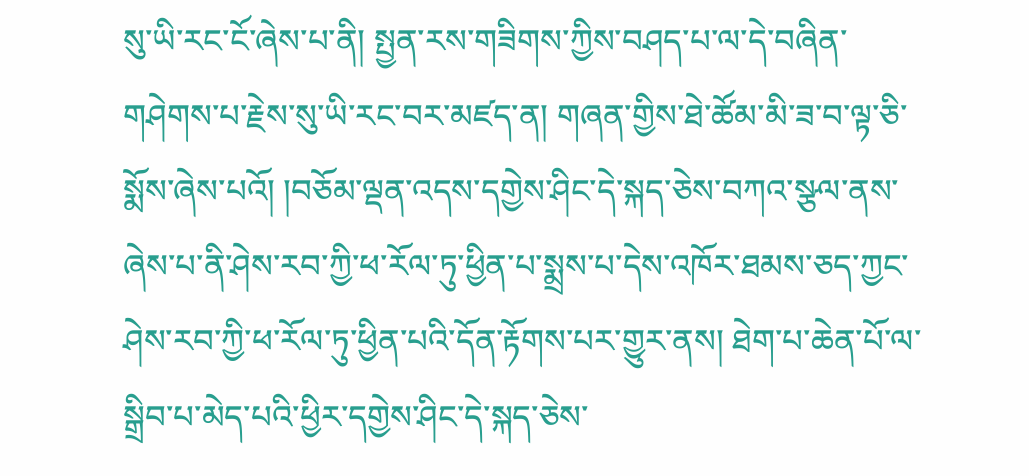སུ་ཡི་རང་ངོ་ཞེས་པ་ནི། སྤྱན་རས་གཟིགས་ཀྱིས་བཤད་པ་ལ་དེ་བཞིན་གཤེགས་པ་རྗེས་སུ་ཡི་རང་བར་མཛད་ན། གཞན་གྱིས་ཐེ་ཚོམ་མི་ཟ་བ་ལྟ་ཅི་སྨོས་ཞེས་པའོ། །བཅོམ་ལྡན་འདས་དགྱེས་ཤིང་དེ་སྐད་ཅེས་བཀའ་སྩལ་ནས་ཞེས་པ་ནི་ཤེས་རབ་ཀྱི་ཕ་རོལ་ཏུ་ཕྱིན་པ་སྨྲས་པ་དེས་འཁོར་ཐམས་ཅད་ཀྱང་ཤེས་རབ་ཀྱི་ཕ་རོལ་ཏུ་ཕྱིན་པའི་དོན་རྟོགས་པར་གྱུར་ནས། ཐེག་པ་ཆེན་པོ་ལ་སྒྲིབ་པ་མེད་པའི་ཕྱིར་དགྱེས་ཤིང་དེ་སྐད་ཅེས་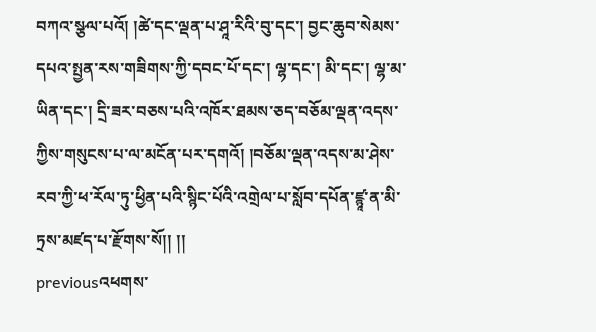བཀའ་སྩལ་པའོ། །ཚེ་དང་ལྡན་པ་ཤཱ་རིའི་བུ་དང་། བྱང་ཆུབ་སེམས་དཔའ་སྤྱན་རས་གཟིགས་ཀྱི་དབང་པོ་དང་། ལྷ་དང་། མི་དང་། ལྷ་མ་ཡིན་དང་། དྲི་ཟར་བཅས་པའི་འཁོར་ཐམས་ཅད་བཅོམ་ལྡན་འདས་ཀྱིས་གསུངས་པ་ལ་མངོན་པར་དགའོ། །བཅོམ་ལྡན་འདས་མ་ཤེས་རབ་ཀྱི་ཕ་རོལ་ཏུ་ཕྱིན་པའི་སྙིང་པོའི་འགྲེལ་པ་སློབ་དཔོན་ཛྙཱ་ན་མི་ཏྲས་མཛད་པ་རྫོགས་སོ།། །།
previousའཕགས་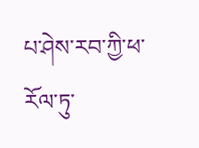པ་ཤེས་རབ་ཀྱི་ཕ་རོལ་ཏུ་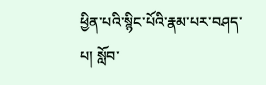ཕྱིན་པའི་སྙིང་པོའི་རྣམ་པར་བཤད་པ། སློབ་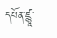དཔོན་ཛྙཱ་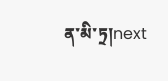ན་མི་ཏྲ།next